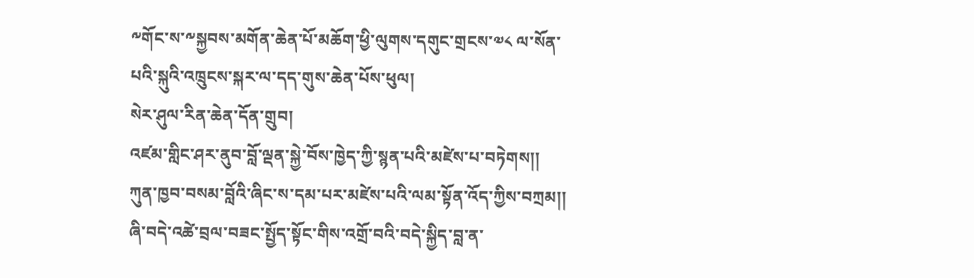༸གོང་ས་༸སྐྱབས་མགོན་ཆེན་པོ་མཆོག་ཕྱི་ལུགས་དགུང་གྲངས་༧༨ ལ་སོན་པའི་སྐུའི་འཁྲུངས་སྐར་ལ་དད་གུས་ཆེན་པོས་ཕུལ།
སེར་ཤུལ་རིན་ཆེན་དོན་གྲུབ།
འཛམ་གླིང་ཤར་ནུབ་བློ་ལྡན་སྐྱེ་བོས་ཁྱེད་ཀྱི་སྙན་པའི་མཛེས་པ་བཏེགས།།
ཀུན་ཁྱབ་བསམ་བློའི་ཞིང་ས་དམ་པར་མཛེས་པའི་ལམ་སྟོན་འོད་ཀྱིས་བཀྲམ།།
ཞི་བདེ་འཚེ་བྲལ་བཟང་སྤྱོད་སྟོང་གིས་འགྲོ་བའི་བདེ་སྐྱིད་བླ་ན་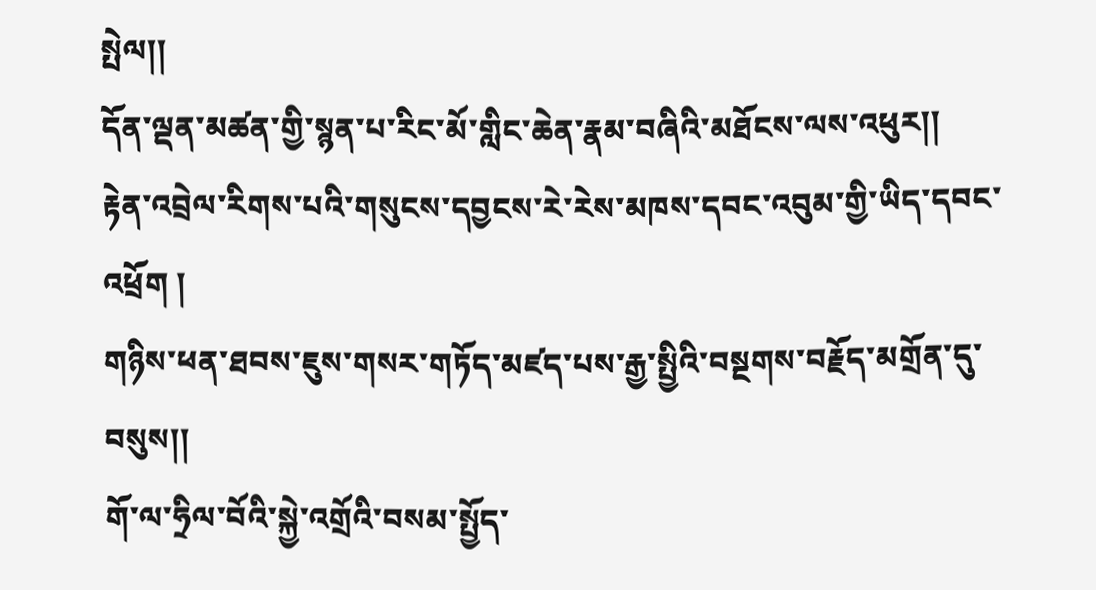སྤེལ།།
དོན་ལྡན་མཚན་གྱི་སྙན་པ་རིང་མོ་གླིང་ཆེན་རྣམ་བཞིའི་མཐོངས་ལས་འཕུར།།
རྟེན་འབྲེལ་རིགས་པའི་གསུངས་དབྱངས་རེ་རེས་མཁས་དབང་འབུམ་གྱི་ཡིད་དབང་འཕྲོག །
གཉིས་ཕན་ཐབས་ཇུས་གསར་གཏོད་མཛད་པས་རྒྱ་སྤྱིའི་བསྔགས་བརྗོད་མགྲོན་དུ་བསུས།།
གོ་ལ་ཧྲིལ་བོའི་སྐྱེ་འགྲོའི་བསམ་སྤྱོད་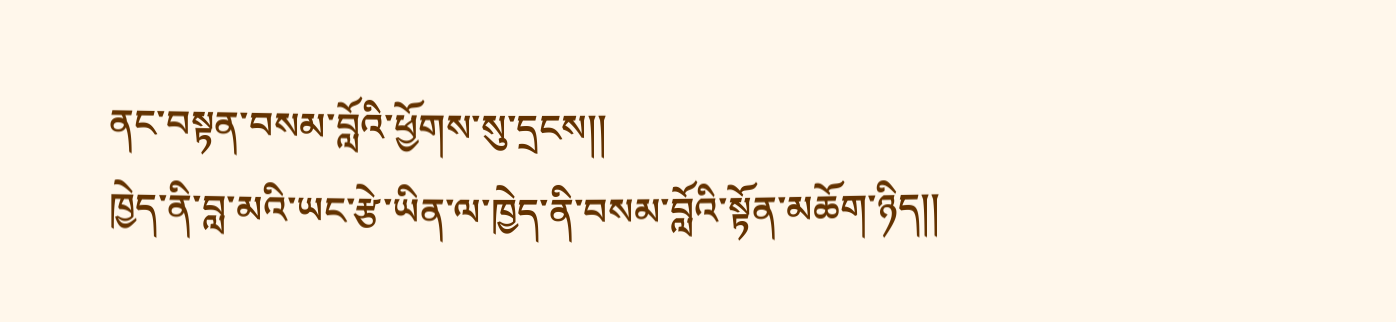ནང་བསྟན་བསམ་བློའི་ཕྱོགས་སུ་དྲངས།།
ཁྱེད་ནི་བླ་མའི་ཡང་རྩེ་ཡིན་ལ་ཁྱེད་ནི་བསམ་བློའི་སྟོན་མཆོག་ཉིད།།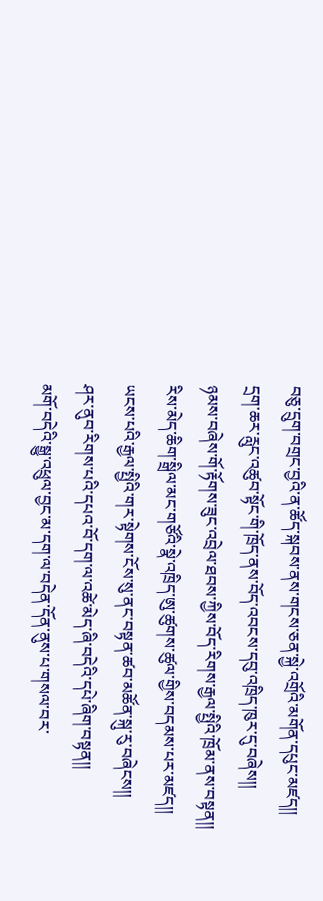བཅུ་དྲུག་བགྲང་བྱའི་ན་ཚོད་སྐབས་ནས་གངས་ཅན་སྐྱེ་འགྲོའི་མགོན་དཔུང་མཛད།།
དྲག་ཆར་རླུང་འཚུབ་སྟོང་གི་ཁྲོད་ནས་བོད་འབངས་དབུ་འཁྲིད་ཁུར་དུ་བཞེས།།
ཉམས་བཞེས་གོ་རྟོགས་ཟུང་འབྲེལ་ཐབས་ཀྱིས་བོད་རིགས་རྒྱལ་སྤྱིའི་ཁྲོམ་ནས་བསྟན།།
རིས་མེད་ཆིག་སྒྲིལ་མང་གཙོའི་སྣེ་འཁྲིད་ཨུ་ཚུགས་ཚུལ་གྱིས་བདམས་པར་མཛད།།
ཡངས་པའི་རྒྱལ་སྤྱིའི་གར་སྟེགས་ངོས་སུ་ནང་བསྟན་ཚབ་མཚོན་སྐུ་རུ་བཞེངས།།
ཤར་ནུབ་རིགས་པའི་དཔའ་བོ་དག་ལ་འཚེ་མེད་ཞི་བདེའི་དཔེ་ཞིག་བསྟན།།
མགོ་བདེའི་སྒྱུ་འཕྲུལ་བྱང་མ་དག་ལ་བདེན་དོན་ནུས་པ་གསལ་བར་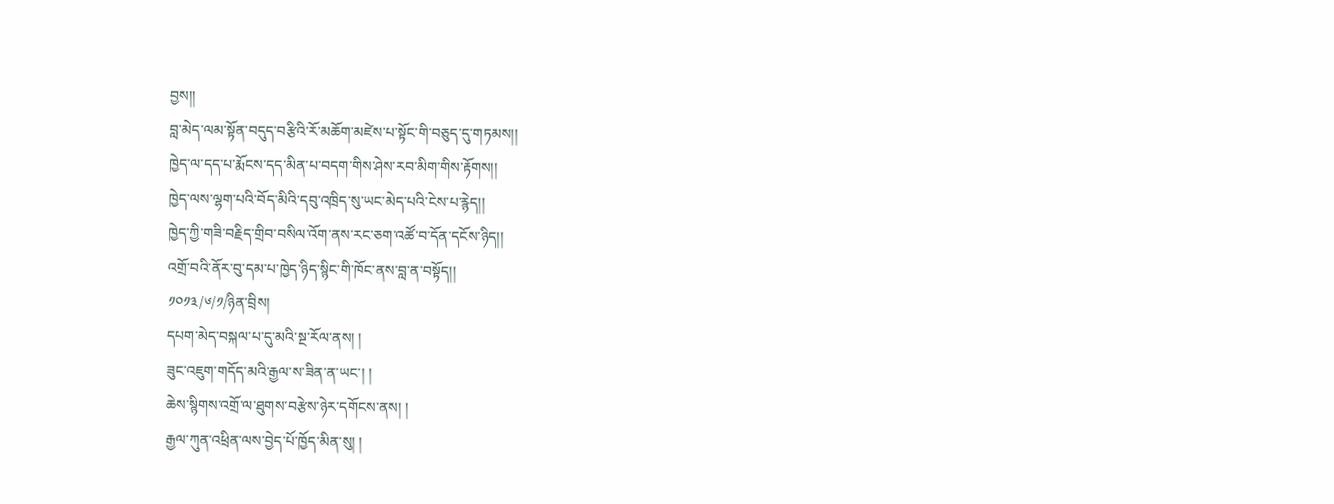བྱས།།
བླ་མེད་ལམ་སྟོན་བདུད་བརྩིའི་རོ་མཆོག་མཛེས་པ་སྟོང་གི་བཅུད་དུ་གཏམས།།
ཁྱེད་ལ་དད་པ་རྨོངས་དད་མིན་པ་བདག་གིས་ཤེས་རབ་མིག་གིས་རྟོགས།།
ཁྱེད་ལས་ལྷག་པའི་བོད་མིའི་དབུ་འཁྲིད་སུ་ཡང་མེད་པའི་ངེས་པ་རྙེད།།
ཁྱེད་ཀྱི་གཟི་བརྗིད་གྲིབ་བསིལ་འོག་ནས་རང་ཅག་འཚོ་བ་དོན་དངོས་ཉིད།།
འགྲོ་བའི་ནོར་བུ་དམ་པ་ཁྱེད་ཉིད་སྙིང་གི་ཁོང་ནས་བླ་ན་བསྟོད།།
༡༠༡༣/༦/༡/ཉིན་བྲིས།
དཔག་མེད་བསྐལ་པ་དུ་མའི་སྔ་རོལ་ནས། །
ཟུང་འཇུག་གདོད་མའི་རྒྱལ་ས་ཟིན་ན་ཡང་། །
ཆེས་སྙིགས་འགྲོ་ལ་ཐུགས་བརྩེས་ཉེར་དགོངས་ནས། །
རྒྱལ་ཀུན་འཕྲིན་ལས་བྱེད་པོ་ཁྱོད་མིན་སུ། །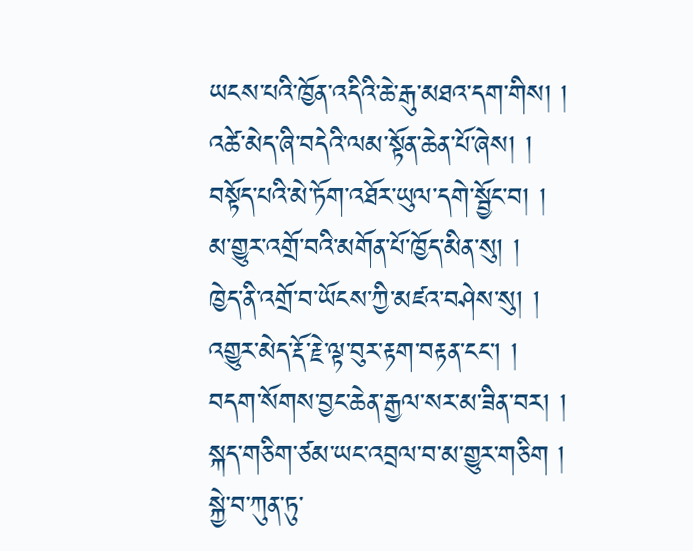ཡངས་པའི་ཁྱོན་འདིའི་ཆེ་རྒུ་མཐའ་དག་གིས། །
འཚེ་མེད་ཞི་བདེའི་ལམ་སྟོན་ཆེན་པོ་ཞེས། །
བསྟོད་པའི་མེ་ཏོག་འཐོར་ཡུལ་དགེ་སྦྱོང་བ། །
མ་གྱུར་འགྲོ་བའི་མགོན་པོ་ཁྱོད་མིན་སུ། །
ཁྱེད་ནི་འགྲོ་བ་ཡོངས་ཀྱི་མཛའ་བཤེས་སུ། །
འགྱུར་མེད་རྡོ་རྗེ་ལྟ་བུར་རྟག་བརྟན་ངང་། །
བདག་སོགས་བྱང་ཆེན་རྒྱལ་སར་མ་ཟིན་བར། །
སྐད་གཅིག་ཙམ་ཡང་འབྲལ་བ་མ་གྱུར་གཅིག །
སྐྱེ་བ་ཀུན་ཏུ་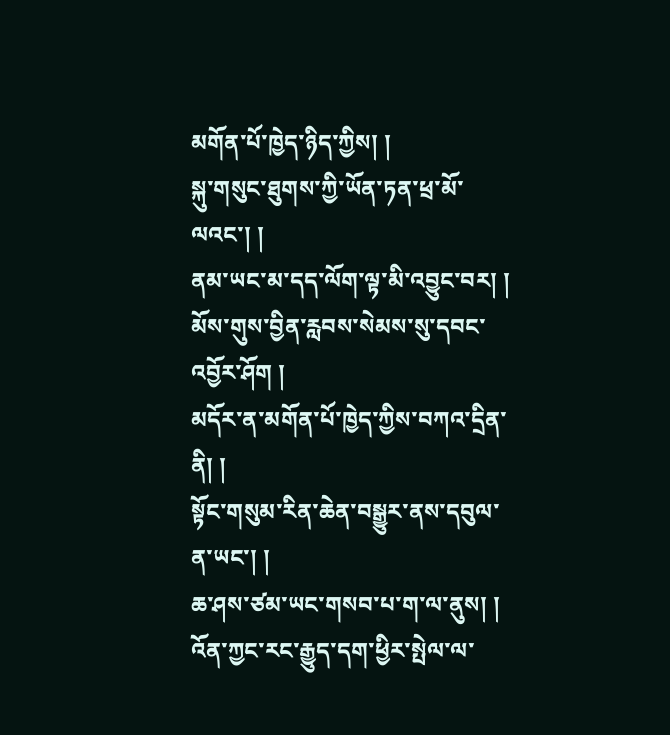མགོན་པོ་ཁྱེད་ཉིད་ཀྱིས། །
སྐུ་གསུང་ཐུགས་ཀྱི་ཡོན་ཏན་ཕྲ་མོ་ལའང་། །
ནམ་ཡང་མ་དད་ལོག་ལྟ་མི་འབྱུང་བར། །
མོས་གུས་བྱིན་རླབས་སེམས་སུ་དབང་འབྱོར་ཤོག །
མདོར་ན་མགོན་པོ་ཁྱེད་ཀྱིས་བཀའ་དྲིན་ནི། །
སྟོང་གསུམ་རིན་ཆེན་བསྒྱུར་ནས་དབུལ་ན་ཡང་། །
ཆ་ཤས་ཙམ་ཡང་གསབ་པ་ག་ལ་ནུས། །
འོན་ཀྱང་རང་རྒྱུད་དག་ཕྱིར་སྤེལ་ལ་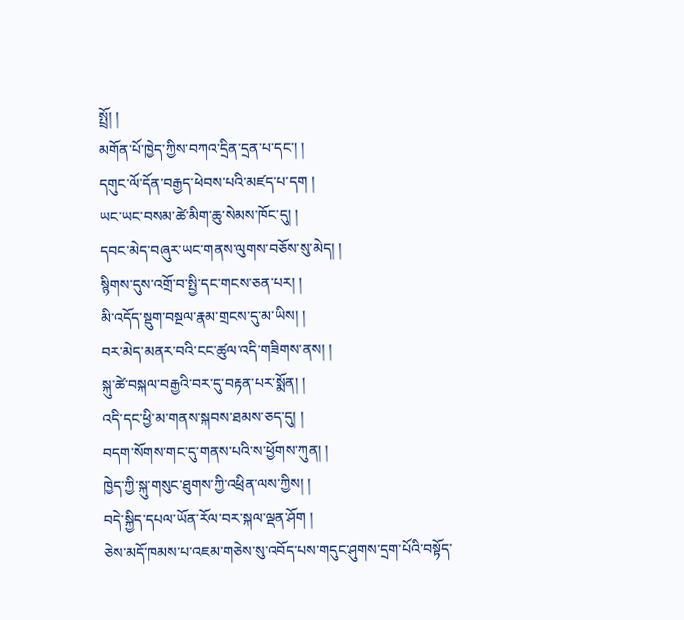སྤྲོ། །
མགོན་པོ་ཁྱེད་ཀྱིས་བཀའ་དྲིན་དྲན་པ་དང་། །
དགུང་ལོ་དོན་བརྒྱད་ཕེབས་པའི་མཛད་པ་དག །
ཡང་ཡང་བསམ་ཚེ་མིག་ཆུ་སེམས་ཁོང་དུ། །
དབང་མེད་བཞུར་ཡང་གནས་ལུགས་བཅོས་སུ་མེད། །
སྙིགས་དུས་འགྲོ་བ་སྤྱི་དང་གངས་ཅན་པར། །
མི་འདོད་སྡུག་བསྔལ་རྣམ་གྲངས་དུ་མ་ཡིས། །
བར་མེད་མནར་བའི་ངང་ཚུལ་འདི་གཟིགས་ནས། །
སྐུ་ཚེ་བསྐལ་བརྒྱའི་བར་དུ་བརྟན་པར་སྨོན། །
འདི་དང་ཕྱི་མ་གནས་སྐབས་ཐམས་ཅད་དུ། །
བདག་སོགས་གང་དུ་གནས་པའི་ས་ཕྱོགས་ཀུན། །
ཁྱེད་ཀྱི་སྐུ་གསུང་ཐུགས་ཀྱི་འཕྲིན་ལས་ཀྱིས། །
བདེ་སྐྱིད་དཔལ་ཡོན་རོལ་བར་སྐལ་ལྡན་ཤོག །
ཅེས་མདོ་ཁམས་པ་འཇམ་གཅེས་སུ་འབོད་པས་གདུང་ཤུགས་དྲག་པོའི་བསྟོད་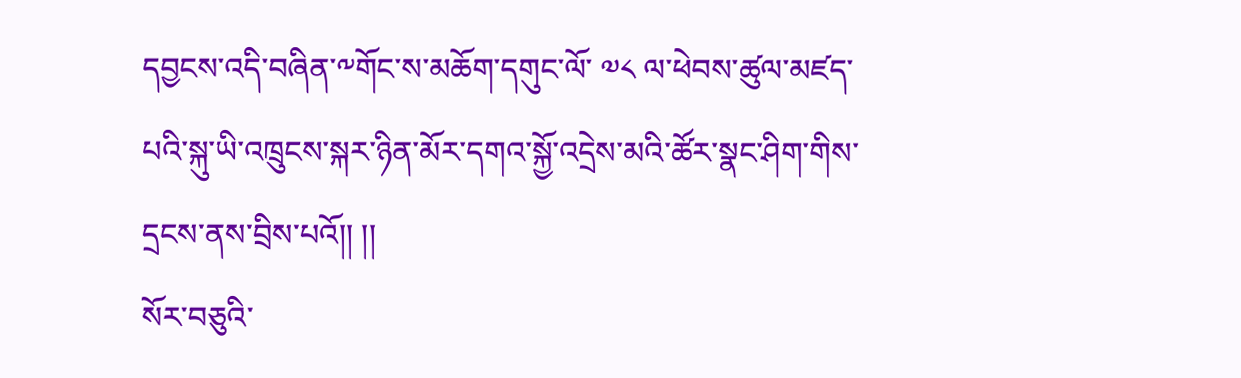དབྱངས་འདི་བཞིན་༸གོང་ས་མཆོག་དགུང་ལོ་ ༧༨ ལ་ཕེབས་ཚུལ་མཛད་པའི་སྐུ་ཡི་འཁྲུངས་སྐར་ཉིན་མོར་དགའ་སྐྱོ་འདྲེས་མའི་ཚོར་སྣང་ཤིག་གིས་དྲངས་ནས་བྲིས་པའོ།། །།
སོར་བཅུའི་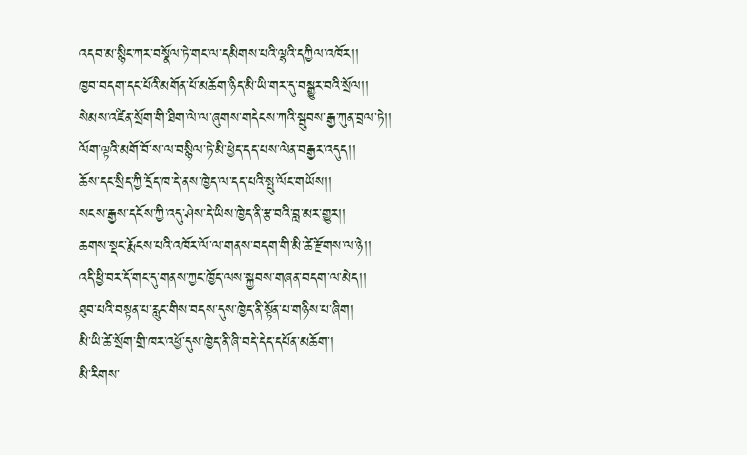འདབ་མ་སྙིང་ཀར་བསྣོལ་ཏེ་གང་ལ་དམིགས་པའི་ལྷའི་དཀྱིལ་འཁོར།།
ཁྱབ་བདག་དང་པོའི་མགོན་པོ་མཆོག་ཉིད་མི་ཡི་གར་དུ་བསྒྱུར་བའི་སྲོལ།།
སེམས་འཛིན་སྲོག་གི་ཐིག་ལེ་ལ་ཞུགས་གདེངས་ཀའི་སྦུབས་རྒྱ་ཀུན་བྲལ་ཏེ།།
ལོག་ལྟའི་མགོ་བོ་ས་ལ་བསྙིལ་ཏེ་མི་ཕྱེད་དད་པས་ལེན་བརྒྱར་འདུད།།
ཆོས་དང་སྲིད་ཀྱི་དྲོད་ཁ་དེ་ནས་ཁྱེད་ལ་དད་པའི་སྤུ་ལོང་གཡོས།།
སངས་རྒྱས་དངོས་ཀྱི་འདུ་ཤེས་དེ་ཡིས་ཁྱེད་ནི་རྩ་བའི་བླ་མར་གྱུར།།
ཆགས་སྡང་རྨོངས་པའི་འཁོར་ལོ་ལ་གནས་བདག་གི་མི་ཚེ་རྫོགས་ལ་ཉེ།།
འདི་ཕྱི་བར་དོ་གང་དུ་གནས་ཀྱང་ཁྱོད་ལས་སྐྱབས་གཞན་བདག་ལ་མེད།།
ཐུབ་པའི་བསྟན་པ་རླུང་གིས་བདས་དུས་ཁྱེད་ནི་སྟོན་པ་གཉིས་པ་ཞིག།
མི་ཡི་ཚེ་སྲོག་གྲི་ཁར་འཕྱོ་དུས་ཁྱེད་ནི་ཞི་བདེ་དེད་དཔོན་མཆོག་།
མི་རིགས་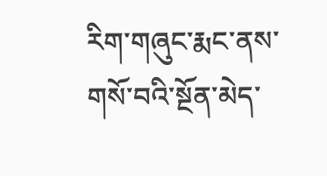རིག་གཞུང་རྨང་ནས་གསོ་བའི་སྔོན་མེད་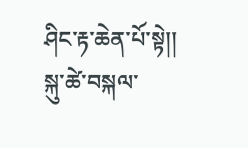ཤིང་རྟ་ཆེན་པོ་སྟེ།།
སྐུ་ཚེ་བསྐལ་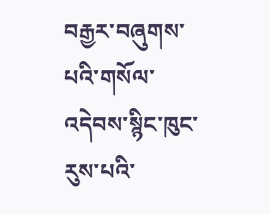བརྒྱར་བཞུགས་པའི་གསོལ་འདེབས་སྙིང་ཁུང་རུས་པའི་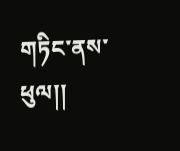གཏིང་ནས་ཕུལ།།